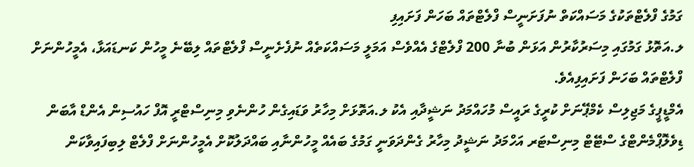ގަމުގެ ފްލެޓްތަކުގެ މަސައްކަތް ނުފަށަނީސް ފްލެޓްތައް ބަހަން ފަށައިފި
ލ.އަތޮޅު ގަމުގައި މިސަރުކާރުން އަޅަން ބުނާ 200 ފްލެޓްގެ އެއްވެސް އަމަލީ މަސައްކަތެއް ނުފެށެނީސް ފްލެޓްތައް ލިބޭނެ މީހުން ކަނޑައަޅާ، އެމީހުންނަށް ފްލެޓްތައް ބަހަން ފަށައިފިއެވެ.
އެމްޑީޕީގެ މަޖިލިސް ކެމްޕޭނަށް ކުރީގެ ރައީސް މުހައްމަދު ނަޝީދާއި އެކު ލ.އަތޮޅަށް މިހާރު ވަޑައިގެން ހުންނެވި މިނިސްޓްރީ އޮފް ހައުސިން އެންޑް އާބަން ޑިވެލޮޕްމެންޓްގެ ސްޓޭޓް މިނިސްޓަރ އަހްމަދު ނަޝީދު މިހާރު ގެންދަވަނީ ގަމުގެ ބައެއް މީހުންނާއި ބައްދަލުކޮށް އެމީހުންނަށް ފްލެޓް ލިބިފައިވާކަން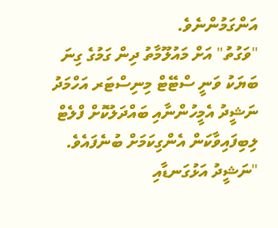އަންގަމުންނެވެ.
"ވަގުތު" އަށް މައުލޫމާތު ދިން ގަމުގެ ގިނަ ބަޔަކު ވަނީ ސްޓޭޓް މިނިސްޓަރ އަހްމަދު ނަޝީދު އެމީހުންނާއި ބައްދަލުކޮށް ފްލެޓް ލިބިފައިވާކަން އެންގިކަމަށް ބުނެފައެވެ.
"ނަޝީދު އަޅުގަނޑާއި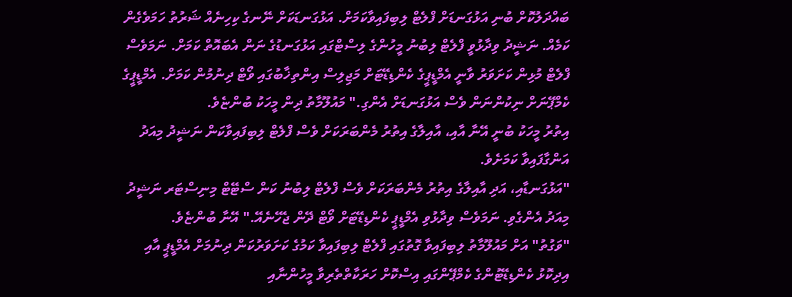ބައްދަލުކޮށް ބުނި އަޅުގަނޑަށް ފްލެޓް ލިބިފައިވާކަމަށް. އަޅުގަނޑަކަށް ނޭނގެ ކިހިނެއް ޝަރުތު ހަމަވެގެން ކަމެއް. ނަޝީދު ވިދާޅުވީ ފްލެޓް ލިބުނު މީހުންގެ ލިސްޓްގައި އަޅުގަނޑުގެ ނަން އެބައޮތް ކަމަށް. ނަމަވެސް ފްލެޓް މުޅިން ކަށަވަރު ވާނީ އެމްޑީޕީގެ ކެންޑިޑޭޓަށް މަޖިލިސް އިންތިޚާބުގައި ވޯޓް ދިނުމުން ކަމަށް. އެމްޑީޕީގެ ކެމްޕޭނަށް ނިކުންނަން ވެސް އަޅުގަނޑަށް އެންގި." މައުލޫމާތު ދިން މީހަކު ބުންޏެވެ.
އިތުރު މީހަކު ބުނީ އޭނާ އާއި، އާއިލާގެ އިތުރު މެންބަރަކަށް ވެސް ފްލެޓް ލިބިފައިވާކަން ނަޝީދު މިއަދު އަންގާފައިވާ ކަމަށެވެ.
"އަޅުގަނޑާއި، އަދި އާއިލާގެ އިތުރު މެންބަރަކަށް ވެސް ފްލެޓް ލިބުނު ކަން ސްޓޭޓް މިނިސްޓަރ ނަޝީދު މިއަދު އެންގެވި. ނަމަވެސް ވިދާޅުވި އެމްޑީޕީ ކެންޑިޑޭޓަށް ވޯޓް ދޭން ޖެހޭނެއޭ." އޭނާ ބުންޏެވެ.
"ވަގުތު" އަށް މައުލޫމާތު ލިބިފައިވާ ގޮތުގައި ފްލެޓް ލިބިފައިވާ ކަމުގެ ކަށަވަރުކަން ދިނުމަށް އެމްޑީޕީ އާއި އިދިކޮޅު ކެންޑިޑޭޓުންގެ ކެމްޕޭންގައި އިސްކޮށް ހަރަކާތްތެރިވާ މީހުންނާއި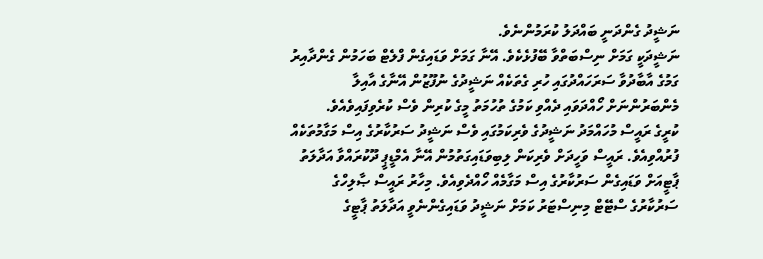ނަޝީދު ގެންދަނީ ބައްދަލު ކުރަމުންނެވެ.
ނަޝީދަކީ ގަމަށް ނިސްބަތްވާ ބޭފުޅެކެވެ. އޭނާ ގަމަށް ވަޑައިގެން ފްލެޓް ބަހަމުން ގެންދާއިރު ގަމުގެ އާބާދުވާ ސަރަހައްދުގައި ހުރި ގެތަކެއް ނަޝީދުގެ ނުފޫޒުން އޭނާގެ އާއިލާ މެންބަރުންނަށް ހޯއްދަވައި ދެއްވި ކަމުގެ ތުހުމަތު މީގެ ކުރިން ވެސް ކުރެވިފައިވެއެވެ.
ކުރީގެ ރައީސް މުހައްމަދު ނަޝީދުގެ ވެރިކަމުގައި ވެސް ނަޝީދު ސަރުކާރުގެ އިސް މަގާމުތަކެއް ފުރުއްވިއެވެ. ރައީސް ވަހީދަށް ވެރިކަން ލިބިވަޑައިގަތުމުން އޭނާ އެމްޑީޕީ ދޫކުރައްވާ އަދާލަތު ޕާޓީއަށް ވަޑައިގެން ސަރުކާރުގެ އިސް މަގާމެއް ހޯއްދެވިއެވެ. މިހާރު ރައީސް ޞާލިހްގެ ސަރުކާރުގެ ސްޓޭޓް މިނިސްޓަރު ކަމަށް ނަޝީދު ވަޑައިގެންނެވީ އަދާލަތު ޕާޓީގެ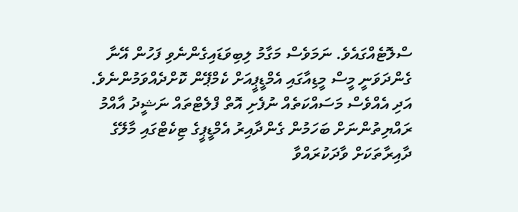ސްލޮޓެއްގައެވެ. ނަމަވެސް މަގާމު ލިބިވަޑައިގެންނެވި ފަހުން އޭނާ ގެންދަވަނީ މީސް މީޑިއާގައި އެމްޑީޕީއަށް ކެމްޕޭން ކޮށްދެއްވަމުންނެވެ.
އަދި އެއްވެސް މަސައްކަތެއް ނުފެށި އޮތް ފްލެޓްތައް ނަޝީދު އާއްމު ރައްޔިތުންނަށް ބަހަމުން ގެންދާއިރު އެމްޑީޕީގެ ޓިކެޓްގައި މާލޭގެ ދާއިރާތަކަށް ވާދަކުރައްވާ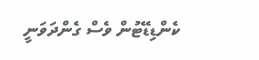ކެންޑިޑޭޓުން ވެސް ގެންދަވަނީ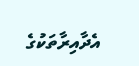އެދާއިރާތަކުގެ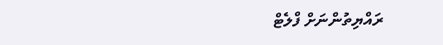ރައްޔިތުންނަށް ފްލެޓް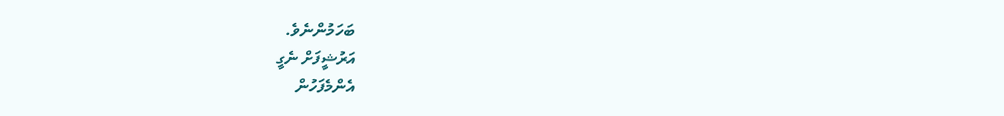ބަހަމުންނެވެ.
އަރުޝީފަށް ނެގީ
އެންމެފަހުން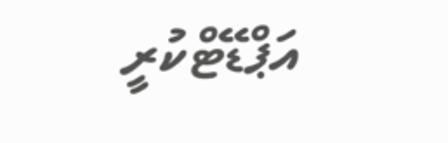އަޕްޑޭޓްކުރީ